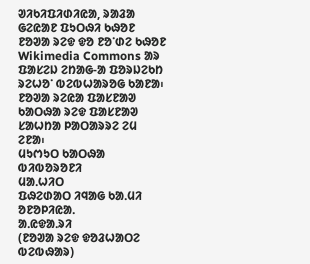ᱣᱤᱠᱤᱯᱤᱰᱤᱭᱟ, ᱨᱟᱲᱟ ᱜᱮᱭᱟᱱ ᱯᱩᱛᱷᱤ ᱠᱷᱚᱱ
ᱱᱚᱣᱟ ᱨᱮᱫ ᱫᱚ ᱱᱚᱸᱰᱮ ᱠᱷᱚᱱ Wikimedia Commons ᱟᱨ ᱯᱟᱥᱮᱡ ᱮᱴᱟᱜ-ᱟ ᱯᱚᱨᱡᱮᱠᱴ ᱨᱮᱦᱚᱸ ᱵᱮᱵᱦᱟᱨᱚᱜ ᱠᱟᱱᱟ᱾ ᱱᱚᱣᱟ ᱨᱮᱭᱟ ᱯᱟᱥᱱᱟᱣ ᱠᱟᱛᱷᱟ ᱨᱮᱫ ᱯᱟᱥᱱᱟᱣ ᱥᱟᱦᱴᱟ ᱞᱟᱛᱟᱨᱨᱮ ᱮᱢ ᱮᱱᱟ᱾
ᱢᱩᱬᱩᱛ ᱠᱟᱛᱷᱟ
ᱵᱤᱵᱚᱨᱚᱱᱤ
ᱢᱟᱹᱦᱤᱛ
ᱯᱷᱮᱰᱟᱛ ᱤᱧᱟᱜ ᱠᱟᱹᱢᱤ
ᱚᱱᱚᱞᱤᱭᱟᱹ
ᱟᱹᱭᱫᱟᱹᱨᱤ
(ᱱᱚᱣᱟ ᱨᱮᱫ ᱫᱚᱲᱦᱟᱛᱮ ᱵᱮᱵᱷᱟᱨ)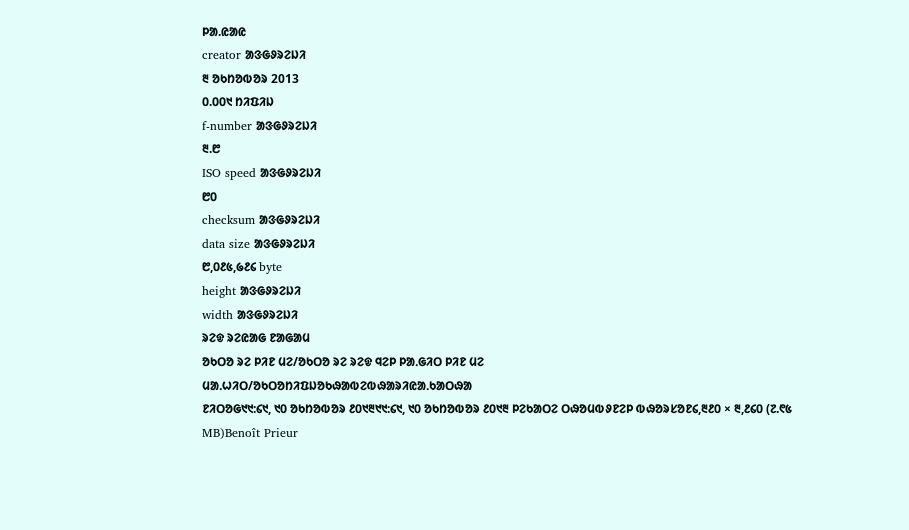ᱞᱟ.ᱭᱟᱭ
creator ᱟᱝᱜᱽᱨᱮᱡᱤ
᱓ ᱚᱠᱴᱚᱵᱚᱨ 2013
᱐.᱐᱐᱑ ᱴᱤᱯᱤᱡ
f-number ᱟᱝᱜᱽᱨᱮᱡᱤ
᱓.᱘
ISO speed ᱟᱝᱜᱽᱨᱮᱡᱤ
᱘᱐
checksum ᱟᱝᱜᱽᱨᱮᱡᱤ
data size ᱟᱝᱜᱽᱨᱮᱡᱤ
᱘,᱐᱒᱕,᱙᱒᱔ byte
height ᱟᱝᱜᱽᱨᱮᱡᱤ
width ᱟᱝᱜᱽᱨᱮᱡᱤ
ᱨᱮᱫ ᱨᱮᱭᱟᱜ ᱱᱟᱜᱟᱢ
ᱚᱠᱛᱚ ᱨᱮ ᱞᱤᱱ ᱢᱮ/ᱚᱠᱛᱚ ᱨᱮ ᱨᱮᱫ ᱧᱮᱞ ᱞᱟᱹᱜᱤᱛ ᱞᱤᱱ ᱢᱮ
ᱢᱟᱹᱦᱤᱛ/ᱚᱠᱛᱚᱴᱤᱯᱡᱚᱠᱷᱟᱵᱮᱵᱷᱟᱨᱤᱭᱟᱹᱠᱟᱛᱷᱟ
ᱱᱤᱛᱚᱜ᱑᱑:᱔᱑, ᱑᱐ ᱚᱠᱴᱚᱵᱚᱨ ᱒᱐᱑᱓᱑᱑:᱔᱑, ᱑᱐ ᱚᱠᱴᱚᱵᱚᱨ ᱒᱐᱑᱓ ᱞᱮᱠᱟᱛᱮ ᱛᱷᱚᱢᱵᱽᱱᱮᱞ ᱵᱷᱚᱨᱥᱚᱱ᱔,᱓᱒᱐ × ᱓,᱒᱔᱐ (᱗.᱖᱕ MB)Benoît Prieur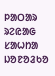ᱞᱟᱛᱟᱨ ᱨᱮᱭᱟᱜ ᱥᱟᱦᱴᱟ ᱡᱚᱱᱚᱲᱠᱚ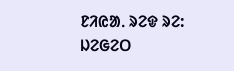ᱱᱤᱭᱟᱹ ᱨᱮᱫ ᱨᱮ:
ᱡᱮᱜᱮᱛ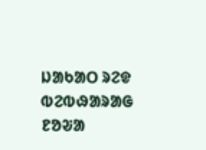ᱡᱟᱠᱟᱛ ᱨᱮᱫ ᱵᱮᱵᱷᱟᱨᱟᱜ
ᱱᱚᱶᱟ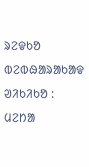ᱨᱮᱫᱠᱚ ᱵᱮᱵᱷᱟᱨᱟᱠᱟᱫ ᱣᱤᱠᱤᱠᱚ :
ᱢᱮᱴᱟ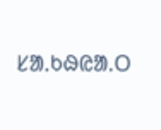ᱥᱟᱹᱠᱷᱭᱟᱹᱛ